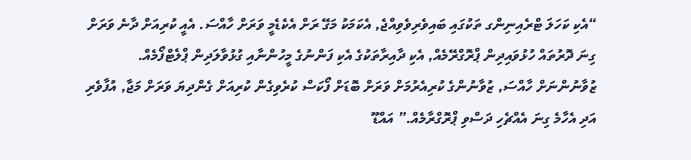“އެކި ކަހަލަ ޓްރެއިނިންގ ތަކުގައި ބައިވެރިވެވިއްޖެ, އެކަމަކު މަގޭ ރަށް އެކެޑެމީ ވަރަށް ހާއްސަ. އެއީ ކުރިއަށް ދާނެ ވަރަށް ގިނަ ދޮރުތައް ހުޅުވައިދިން ޕްރޮގްރޭމެއް, އެކި ދާއިރާތަކުގެ އެކި ފަންނުގެ މީހުންނާއި ގުޅުވާލަދިން ޕްލެޓްފޯމެއް. ޒުވާނުންނަށް ހާއްސަ, ޒުވާނުންގެ ކުރިއެރުމަށް ވަރަށް ބޮޑަށް ފޯކަސް ކުރެވިގެން ކުރިއަށް ގެންދިޔަ ވަރަށް މަޖާ, އުފާވެރި އަދި އެހާމެ ގިނަ އެއްޗެހި ދަސްވި ޕްރޮގްރާމެއް.” އައްޑޫ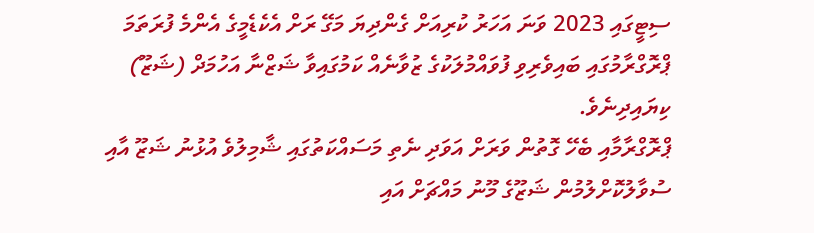ސިޓީގައި 2023 ވަނަ އަހަރު ކުރިއަށް ގެންދިޔަ މަގޭ ރަށް އެކެޑެމީގެ އެންމެ ފުރަތަމަ ޕްރޮގްރާމުގައި ބައިވެރިވި ފުވައްމުލަކުގެ ޒުވާނެއް ކަމުގައިވާ ޝަޒްނާ އަހުމަދް (ޝަޒޫ) ކިޔައިދިނެވެ.
ޕްރޮގްރާމާއި ބެހޭ ގޮތުން ވަރަށް އަވަދި ނެތި މަސައްކަތުގައި ޝާމިލުވެ އުޅުނު ޝަޒޫ އާއި ސުވާލުކޮށްލުމުން ޝަޒޫގެ މޫނު މައްޗަށް އައި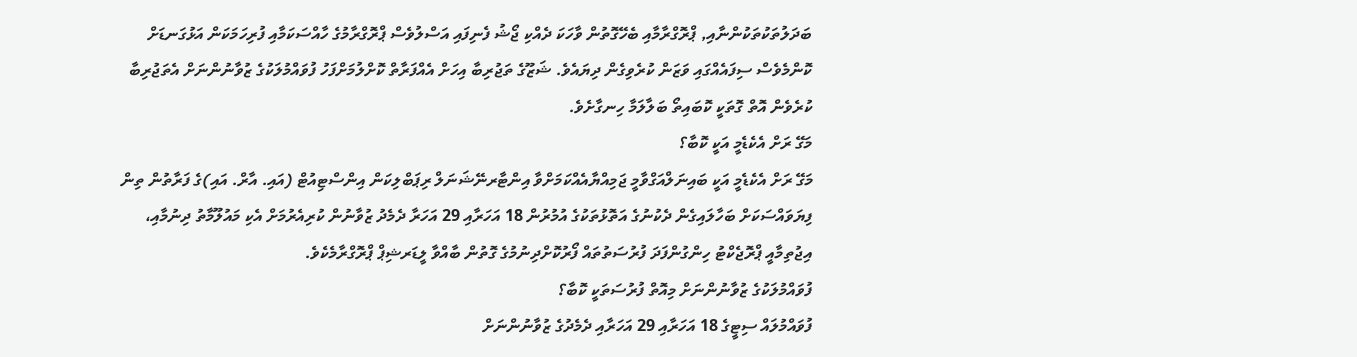ބަދަލުތަކުތަކުންނާއި, ޕްރޮގްރާމާއި ބެހޭގޮތުން ވާހަކަ ދެއްކި ޖޯޝު ފެނިފައި އަސްލުވެސް ޕްރޮގްރާމުގެ ހާއްސަކަމާއި ފުރިހަމަކަން އަޅުގަނޑަށް ކޮންމެވެސް ސިފައެއްގައި ވަޒަން ކުރެވިގެން ދިޔައެވެ. ޝަޒޫގެ ތަޖުރިބާ އިހަށް އެއްފަރާތް ކޮށްލުމަށްފަހު ފުވައްމުލަކުގެ ޒުވާނުންނަށް އެތަޖުރިބާ ކުރެވެން އޮތް ގޮތަކީ ކޮބައިތޯ ބަލާލަމާ ހިނގާށެވެ.
މަގޭ ރަށް އެކެޑެމީ އަކީ ކޮބާ؟
މަގޭ ރަށް އެކެޑެމީ އަކީ ބައިނަލްއަގްވާމީ ޖަމިއްޔާއެއްކަމަށްވާ އިންޓާރނޭޝަނަލް ރިޕަބްލިކަން އިންސްޓިއުޓް (އައި. އާރް. އައި)ގެ ފަރާތުން ތިން ފިޔަވައްސަކަށް ބަހާލައިގެން ދެކުނުގެ އަތޮޅުތަކުގެ އުމުރުން 18 އަހަރާއި 29 އަހަރާ ދެމެދު ޒުވާނުން ކުރިއެރުމަށް އެކި މައުލޫމާތު ދިނުމާއި، އިޖުތިމާއީ ޕްރޮޖެކްޓު ހިންގުންފަދަ ފުރުސަތުތައް ފޯރުކޮށްދިނުމުގެ ގޮތުން ބާއްވާ ލީޑަރޝިޕް ޕްރޮގްރާމެކެވެ.
ފުވައްމުލަކުގެ ޒުވާނުންނަށް މިއޮތް ފުރުސަތަކީ ކޮބާ؟
ފުވައްމުލައް ސިޓީގެ 18 އަހަރާއި 29 އަހަރާއި ދެމެދުގެ ޒުވާނުންނަށް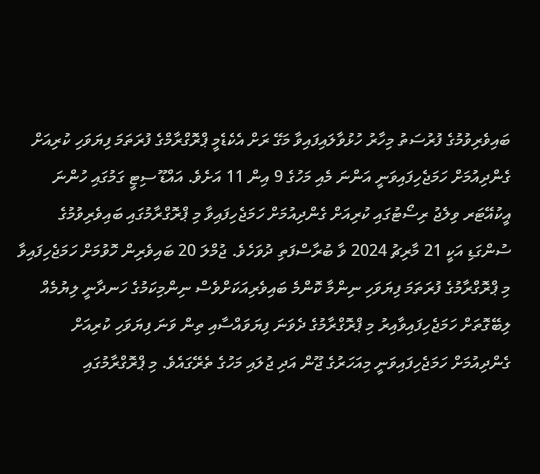ބައިވެރިވުމުގެ ފުރުސަތު މިހާރު ހުޅުވާލައިފައިވާ މަގޭ ރަށް އެކެޑެމީ ޕްރޮގްރާމްގެ ފުރަތަމަ ފިޔަވަހި ކުރިއަށް ގެންދިއުމަށް ހަމަޖެހިފައިވަނީ އަންނަ މެއި މަހުގެ 9 އިން 11 އަށެވެ. އައްޑޫ ސިޓީ ގަމުގައި ހުންނަ އީކުއޭޓަރ ވިލެޖު ރިސޯޓުގައި ކުރިއަށް ގެންދިއުމަށް ހަމަޖެހިފައިވާ މި ޕްރޮގްރާމުގައި ބައިވެރިވުމުގެ ސުންގަޑި އަކީ 21 މާރިޗު 2024 ވާ ބުރާސްފަތި ދުވަހެވެ. ޖުމްލަ 20 ބައިވެރިން ހޮވުމަށް ހަމަޖެހިފައިވާ މި ޕްރޮގްރާމުގެ ފުރަތަމަ ފިޔަވަހި ނިންމާ ކޮންމެ ބައިވެރިއަކަށްވެސް ނިންމިކަމުގެ ހަނދާނީ ލިޔުމެއް ލިބޭގޮތަށް ހަމަޖެހިފައިވާއިރު މި ޕްރޮގްރާމުގެ ދެވަނަ ފިޔަވައްސާއި ތިން ވަނަ ފިޔަވަހި ކުރިއަށް ގެންދިއުމަށް ހަމަޖެހިފައިވަނީ މިއަހަރުގެ ޖޫން އަދި ޖުލައި މަހުގެ ތެރޭގައެވެ. މި ޕްރޮގްރާމުގައި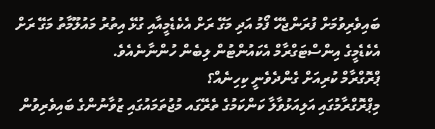ބައިވެރިވުމަށް ފުރަންޖެހޭ ފޯމު އަދި މަގޭ ރަށް އެކެޑެމީއާއި ގުޅޭ އިތުރު މައުލޫމާތު މަގޭ ރަށް އެކެޑެމީގެ އިންސްޓަގްރާމް އެކައުންޓުން ލިބެން ހުންނާނެއެވެ.
ޕްރޮގްރާމް ކުރިއަށް ގެންދެވެނީ ކިހިނެއް؟
މިޕްރޮގްރާމުގައި އަލިއަޅުވާލާ ކަންކަމުގެ ތެރޭގައ މުޖުތަމައުގައި ޒުވާނުންގެ ބައިވެރިވުން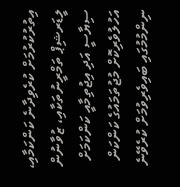އިތުރުކުރުމަށް ކުރެވިދާނެ ކަންކަމާއި، ލީޑަރޝިޕް ތަމްރީނުތަކާއި، ޒުވާނުން ސިޔާސީ އަދި އިޖުތިމާއީ ކަންކަމަށް އަހުލުވެރިކޮށް މުޖުތަމައުގެ ކަންކަން ނިންމުމުގައި ބައިވެރިވުމަށް ކުރެވޭނެ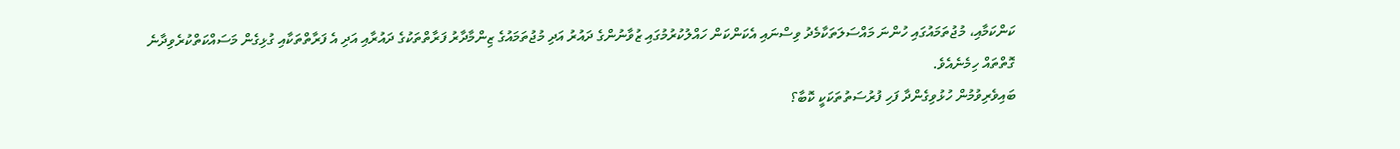ކަންކަމާއި، މުޖުތަމައުގައި ހުންނަ މައްސަލަތަކާމެދު ވިސްނައި އެކަންކަން ހައްލުކުރުމުގައި ޒުވާނުންގެ ދައުރު އަދި މުޖުތަމައުގެ ޒިންމާދާރު ފަރާތްތަކުގެ ދައުރާއި އަދި އެ ފަރާތްތަކާއި ގުޅިގެން މަސައްކަތްކުރެވިދާނެ ގޮތްތައް ހިމެނެއެވެ.
ބައިވެރިވުމުން ހުޅުވިގެންދާ ފަހި ފުރުސަތުތަކަކީ ކޮބާ؟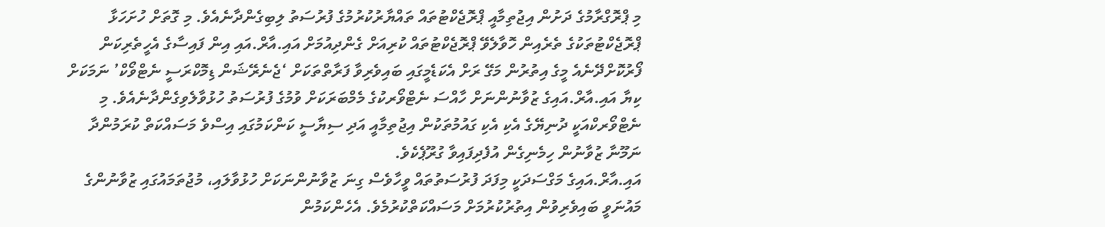މި ޕްރޮގްރާމުގެ ދަށުން އިޖުތިމާއީ ޕްރޮޖެކްޓުތައް ތައްޔާރުކުރުމުގެ ފުރުސަތު ލިބިގެންދާނެއެވެ. މި ގޮތަށް ހުށަހަޅާ ޕްރޮޖެކްޓުތަކުގެ ތެރެއިން ހޮވާލެވޭ ޕްރޮޖެކްޓުތައް ކުރިއަށް ގެންދިއުމަށް އައި.އާރް.އައި އިން ފައިސާގެ އެހީތެރިކަން ފޯރުކޮށްދޭނެއެ މީގެ އިތުރުން މަގޭ ރަށް އެކަޑެމީގައި ބައިވެރިވާ ފަރާތްތަކަށް ‘ޖެނެރޭޝަން ޑިމޮކްރަސީ ނެޓްވޯކް’ ނަމަކަށް ކިޔާ އައި.އާރް.އައިގެ ޒުވާނުންނަށް ހާއްސަ ނެޓްވޯރކުގެ މެމްބަރަކަށް ވުމުގެ ފުރުސަތު ހުޅުވާލެވިގެންދާނެއެވެ. މި ނެޓްވޯރކްއަކީ ދުނިޔޭގެ އެކި އެކި ގައުމުތަކުން އިޖުތިމާއީ އަދި ސިޔާސީ ކަންކަމުގައި އިސްވެ މަސައްކަތް ކުރަމުންދާ ނަމޫނާ ޒުވާނުން ހިމެނިގެން އުފެދިފައިވާ ގުރޫޕެކެވެ.
އައި.އާރް.އައިގެ މަގްސަދަކީ މިފަދަ ފުރުސަތުތައް ވީހާވެސް ގިނަ ޒުވާނުންނަކަށް ހުޅުވާލައި، މުޖުތަމައުގައި ޒުވާނުންގެ މައުނަވީ ބައިވެރިވުން އިތުރުކުރުމަށް މަސައްކަތްކުރުމެވެ. އެހެންކަމުން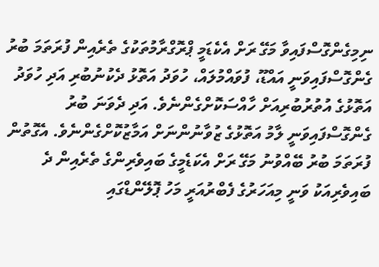ނިމިގެންގޮސްފައިވާ މަގޭ ރަށް އެކެޑަމީ ޕްރޮގްރާމުތަކުގެ ތެރެއިން ފުރަތަމަ ބުރު ގެންގޮސްފައިވަނީ އައްޑޫ، ފުވައްމުލައް، ހުވަދު އަތޮޅު ދެކުނުބުރި އަދި ހުވަދު އަތޮޅުގެ އުތުރުބުރިއަށް ހާއްސަކޮށްގެންނެވެ. އަދި ދެވަނަ ބުރު ގެންގޮސްފައިވަނީ ލާމު އަތޮޅުގެ ޒުވާނުންނަށް އަމާޒުކޮށްގެންނެވެ. އެގޮތުން ފުރަތަމަ ބުރު ބޭއްވުނު މަގޭ ރަށް އެކަޑެމީގެ ބައިވެރިންގެ ތެރެއިން ދެ ބައިވެރިއަކު ވަނީ މިއަހަރުގެ ފެބްރުއަރީ މަހު ޕޮލޭންޑްގައި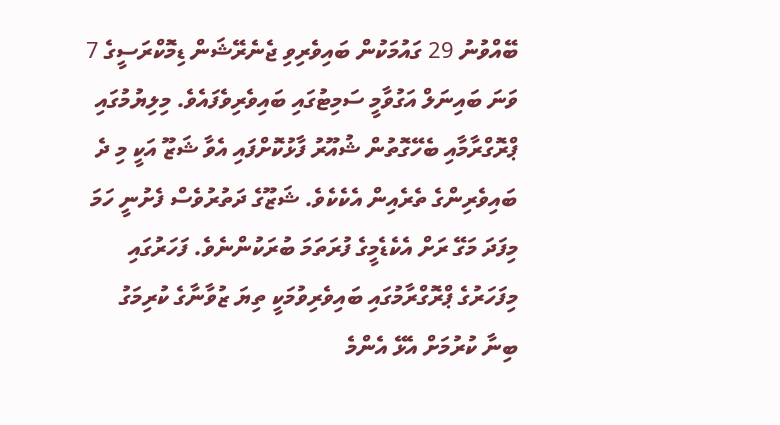ބޭއްވުނު 29 ގައުމަކުން ބައިވެރިވި ޖެނެރޭޝަން ޑިމޮކްރަސީގެ 7 ވަނަ ބައިނަލް އަގުވާމީ ސަމިޓުގައި ބައިވެރިވެފައެވެ. މިލިޔުމުގައި ޕްރޮގްރާމާއި ބެހޭގޮތުން ޝުއޫރު ފާޅުކޮށްފައި އެވާ ޝަޒޫ އަކީ މި ދެ ބައިވެރިންގެ ތެރެއިން އެކެކެވެ. ޝަޒޫގެ ދަތުރުވެސް ފެށުނީ ހަމަ މިފަދަ މަގޭ ރަށް އެކެޑެމީގެ ފުރަތަމަ ބުރަކުންނެވެ. ފަހަރުގައި މިފަހަރުގެ ޕްރޮގްރާމުގައި ބައިވެރިވުމަކީ ތިޔަ ޒުވާނާގެ ކުރިމަގު ބިނާ ކުރުމަށް އެޅޭ އެންމެ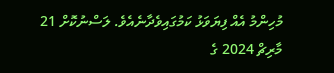މުހިންމު އެއް ފިޔަވަޅު ކަމުގައިވެދާނެއެވެ. ލަސްނުކޮށް 21 މާރިޗް 2024 ގެ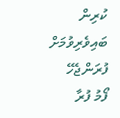ކުރިން ބައިވެރިވުމަށް ފުރަންޖެހޭ ފޯމު ފުރާ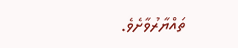ތައްޔާރުވާށެވެ.